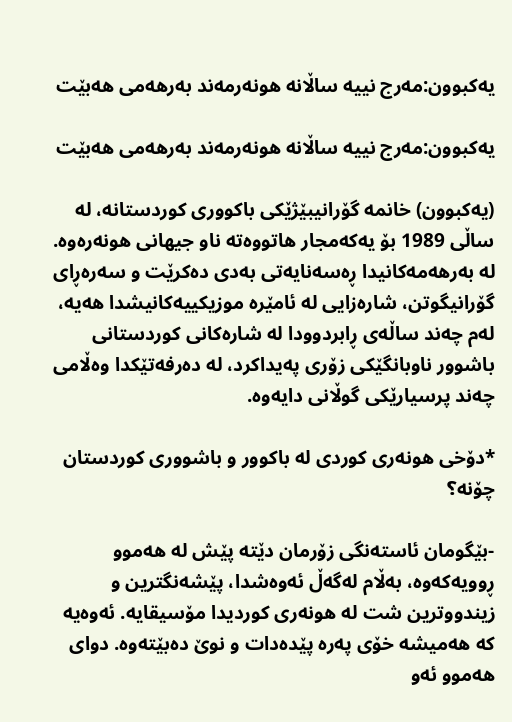یەکبوون:مەرج نییە ساڵانە هونەرمەند بەرهەمی هەبێت

یەکبوون:مەرج نییە ساڵانە هونەرمەند بەرهەمی هەبێت

(یەکبوون) خانمە گۆرانیبێژێکی باکووری کوردستانە، لە ساڵی 1989 بۆ یەکەمجار هاتووەتە ناو جیهانی هونەرەوە. لە بەرهەمەکانیدا ڕەسەنایەتی بەدی دەکرێت و سەرەڕای گۆرانیگوتن، شارەزایی لە ئامێرە موزیکییەکانیشدا هەیە، لەم چەند ساڵەی ڕابردوودا لە شارەکانی کوردستانی باشوور ناوبانگێکی زۆری پەیداکرد، لە دەرفەتێکدا وەڵامی چەند پرسیارێکی گوڵانی دایەوە.

*دۆخی هونەری کوردی لە باکوور و باشووری کوردستان چۆنە؟

-بێگومان ئاستەنگی زۆرمان دێتە پێش لە هەموو ڕوویەکەوە، بەڵام لەگەڵ ئەوەشدا، پێشەنگترین و زیندووترین شت لە هونەری کوردیدا مۆسیقایە. ئەوەیە کە هەمیشە خۆی پەرە پێدەدات و نوێ دەبێتەوە. دوای هەموو ئەو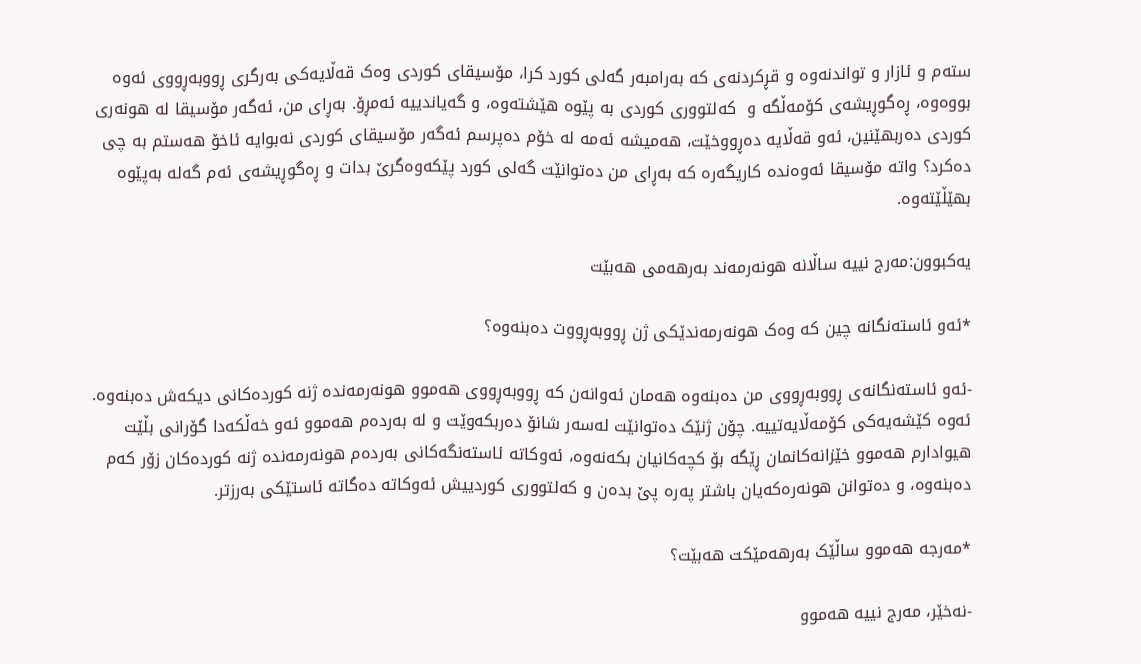ستەم و ئازار و تواندنەوە و قڕکردنەی کە بەرامبەر گەلی کورد کرا، مۆسیقای کوردی وەک قەڵایەکی بەرگری ڕووبەڕووی ئەوە بووەوە، ڕەگوڕیشەی کۆمەڵگە و  کەلتووری کوردی بە پێوە هێشتەوە، و گەیاندییە ئەمڕۆ. بەڕای من، ئەگەر مۆسیقا لە هونەری کوردی دەربهێنین، ئەو قەڵایە دەڕووخێت، هەمیشە ئەمە لە خۆم دەپرسم ئەگەر مۆسیقای کوردی نەبوایە ئاخۆ هەستم بە چی دەکرد؟ واتە مۆسیقا ئەوەندە کاریگەرە کە بەڕای من دەتوانێت گەلی کورد پێکەوەگرێ بدات و ڕەگوڕیشەی ئەم گەلە بەپێوە بهێڵێتەوە.

یەکبوون:مەرج نییە ساڵانە هونەرمەند بەرهەمی هەبێت

*ئەو ئاستەنگانە چین کە وەک هونەرمەندێکی ژن ڕووبەڕووت دەبنەوە؟

-ئەو ئاستەنگانەی ڕووبەڕووی من دەبنەوە هەمان ئەوانەن کە ڕووبەڕووی هەموو هونەرمەندە ژنە کوردەکانی دیکەش دەبنەوە. ئەوە کێشەیەکی کۆمەڵایەتییە. چۆن ژنێک دەتوانێت لەسەر شانۆ دەربکەوێت و لە بەردەم هەموو ئەو خەڵکەدا گۆرانی بڵێت هیوادارم هەموو خێزانەکانمان ڕێگە بۆ کچەکانیان بکەنەوە، ئەوکاتە ئاستەنگەکانی بەردەم هونەرمەندە ژنە کوردەکان زۆر کەم دەبنەوە، و دەتوانن هونەرەکەیان باشتر پەرە پێ بدەن و کەلتووری کوردییش ئەوکاتە دەگاتە ئاستێکی بەرزتر.

*مەرجە هەموو ساڵێک بەرهەمێکت هەبێت؟

-نەخێر، مەرج نییە هەموو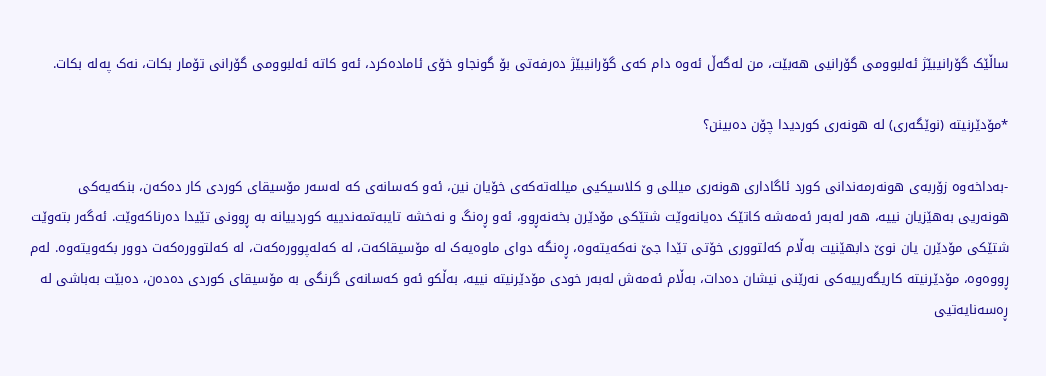ساڵێک گۆرانیبێژ ئەلبوومی گۆرانیی هەبێت، من لەگەڵ ئەوە دام کەی گۆرانیبێژ دەرفەتی بۆ گونجاو خۆی ئامادەکرد، ئەو کاتە ئەلبوومی گۆرانی تۆمار بکات، نەک پەلە بکات.

*مۆدێرنیتە (نوێگەری) لە هونەری کوردیدا چۆن دەبینن؟

-بەداخەوە زۆربەی هونەرمەندانی کورد ئاگاداری هونەری میللی و کلاسیکیی میللەتەکەی خۆیان نین، ئەو کەسانەی کە لەسەر مۆسیقای کوردی کار دەکەن، بنکەیەکی هونەریی بەهێزیان نییە، هەر لەبەر ئەمەشە کاتێک دەیانەوێت شتێکی مۆدێرن بخەنەڕوو، ئەو ڕەنگ و نەخشە تایبەتمەندییە کوردییانە بە ڕوونی تێیدا دەرناکەوێت. ئەگەر بتەوێت شتێکی مۆدێرن یان نوێ دابهێنیت بەڵام کەلتووری خۆتی تێدا جێ نەکەیتەوە، ڕەنگە دوای ماوەیەک لە مۆسیقاکەت، لە کەلەپوورەکەت، لە کەلتوورەکەت دوور بکەویتەوە. لەم ڕووەوە، مۆدێرنیتە کاریگەرییەکی نەرێنی نیشان دەدات، بەڵام ئەمەش لەبەر خودی مۆدێرنیتە نییە، بەڵکو ئەو کەسانەی گرنگی بە مۆسیقای کوردی دەدەن، دەبێت بەباشی لە ڕەسەنایەتیی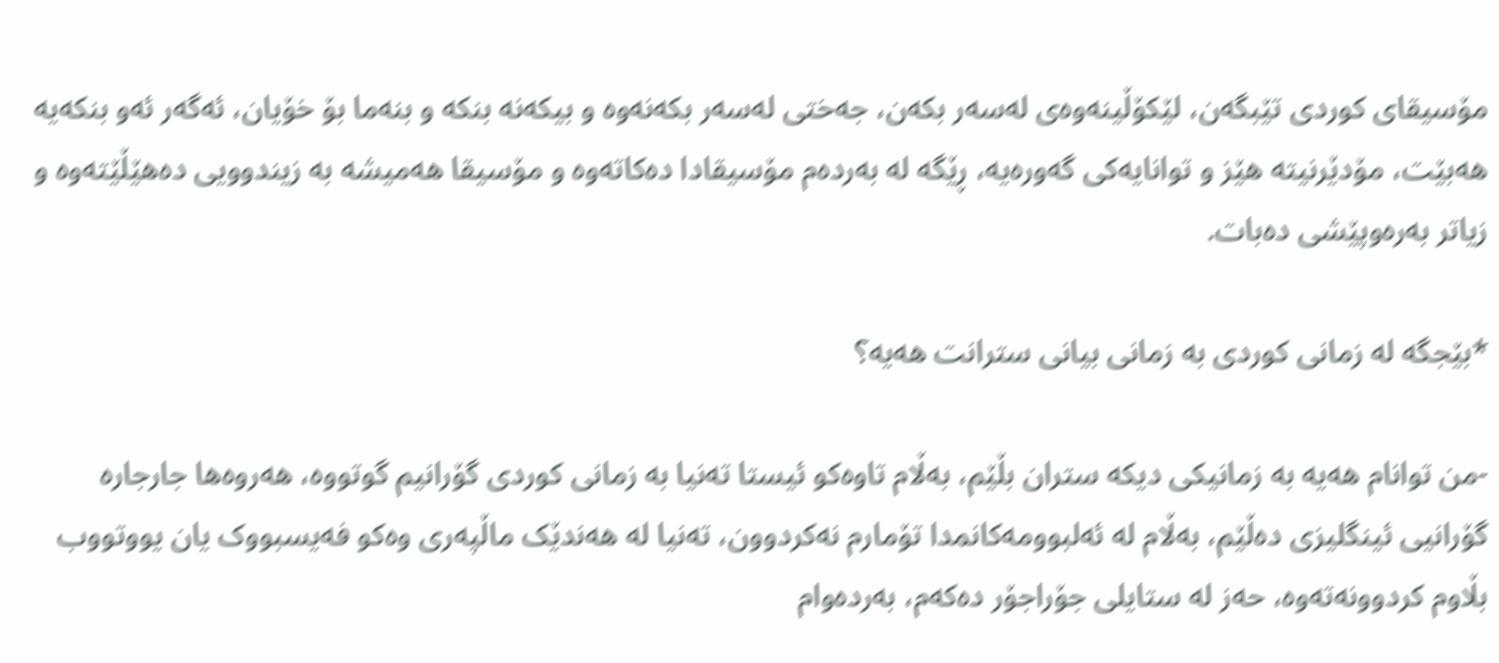مۆسیقای کوردی تێبگەن، لێکۆڵینەوەی لەسەر بکەن، جەختی لەسەر بکەنەوە و بیکەنە بنکە و بنەما بۆ خۆیان، ئەگەر ئەو بنکەیە هەبێت، مۆدێرنیتە هێز و توانایەکی گەورەیە، ڕێگە لە بەردەم مۆسیقادا دەکاتەوە و مۆسیقا هەمیشە بە زیندوویی دەهێڵێتەوە و زیاتر بەرەوپێشی دەبات.

*بێجگە لە زمانی کوردی بە زمانی بیانی سترانت هەیە؟

-من توانام هەیە بە زمانیکی دیکە ستران بڵێم، بەڵام تاوەکو ئیستا تەنیا بە زمانی کوردی گۆرانیم گوتووە، هەروەها جارجارە گۆرانیی ئینگلیزی دەڵێم، بەڵام لە ئەلبوومەکانمدا تۆمارم نەکردوون، تەنیا لە هەندێک ماڵپەری وەکو فەیسبووک یان یووتووب بڵاوم کردوونەتەوە، حەز لە ستایلی جۆراجۆر دەکەم، بەردەوام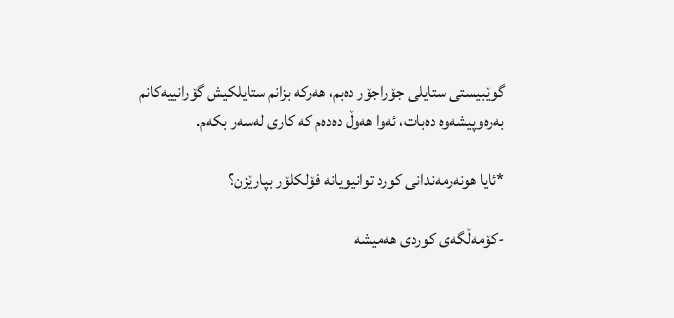گوێبیستی ستایلی جۆراجۆر دەبم، هەرکە بزانم ستایلکیش گۆرانییەکانم بەرەوپیشەوە دەبات، ئەوا هەوڵ دەدەم کە کاری لەسەر بکەم.

*ئایا هونەرمەندانی کورد توانیویانە فۆلکلۆر بپارێزن؟

-کۆمەڵگەی کوردی هەمیشە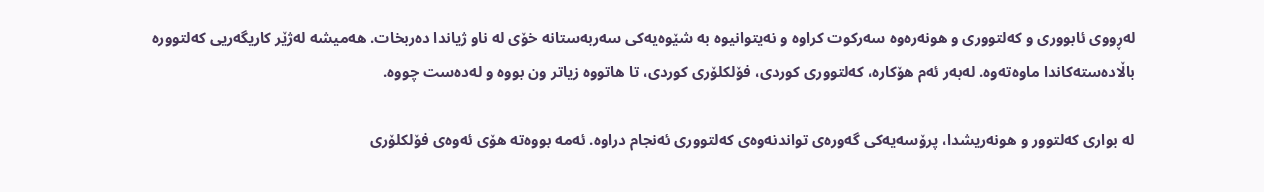لەڕووی ئابووری و کەلتووری و هونەرەوە سەرکوت کراوە و نەیتوانیوە بە شێوەیەکی سەربەستانە خۆی لە ناو ژیاندا دەربخات. هەمیشە لەژێر کاریگەریی کەلتوورە باڵادەستەکاندا ماوەتەوە. لەبەر ئەم هۆکارە، کەلتووری کوردی، فۆلکلۆری کوردی، تا هاتووە زیاتر ون بووە و لەدەست چووە.

لە بواری کەلتوور و هونەریشدا، پرۆسەیەکی گەورەی تواندنەوەی کەلتووری ئەنجام دراوە. ئەمە بووەتە هۆی ئەوەی فۆلکلۆری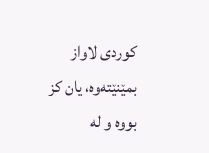کوردی لاواز بمێنێتەوە، یان کز بووە و لە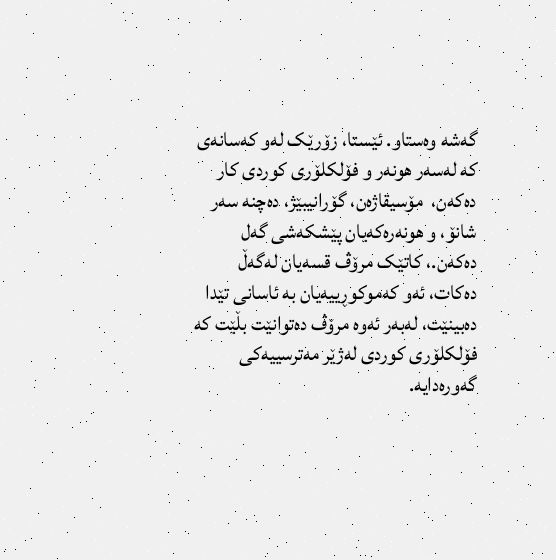گەشە وەستاو. ئێستا، زۆرێک لەو کەسانەی کە لەسەر هونەر و فۆلکلۆری کوردی کار دەکەن،  مۆسیقاژەن، گۆرانیبێژ، دەچنە سەر شانۆ، و هونەرەکەیان پێشکەشی گەل دەکەن.، کاتێک مرۆڤ قسەیان لەگەڵ دەکات، ئەو کەموکوڕییەیان بە ئاسانی تێدا دەبینێت، لەبەر ئەوە مرۆڤ دەتوانێت بڵێت کە فۆلکلۆری کوردی لەژێر مەترسییەکی گەورەدایە.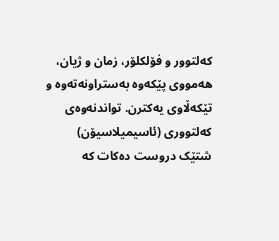کەلتوور و فۆلکلۆر، زمان و ژیان، هەمووی پێکەوە بەستراونەتەوە و تێکەڵاوی یەکترن. تواندنەوەی کەلتووری (ئاسیمیلاسیۆن) شتێک دروست دەکات کە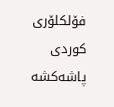فۆلکلۆری کوردی پاشەکشە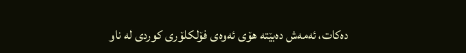دەکات، ئەمەش دەبێتە هۆی ئەوەی فۆلکلۆری کوردی لە ناو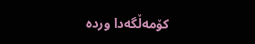کۆمەڵگەدا وردە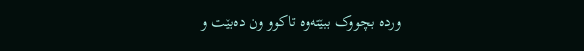وردە بچووک ببێتەوە تاکوو ون دەبێت و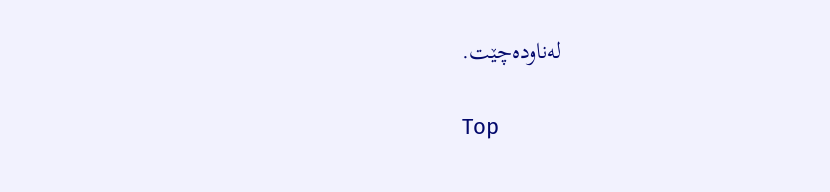لەناودەچێت.

Top